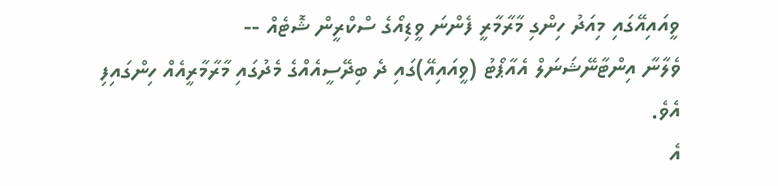ވީއައިއޭގައި މިއަދު ހިންގި މާރާމާރީ ފެންނަ ވީޑިއޯގެ ސްކްރީން ޝޮޓެއް --
ވެލާނާ އިންޓާނޭޝަނަލް އެއާޕޯޓު (ވީއައިއޭ)ގައި ދެ ބިދޭސީއެއްގެ މެދުގައި މާރާމާރީއެއް ހިންގައިފި އެވެ.
އެ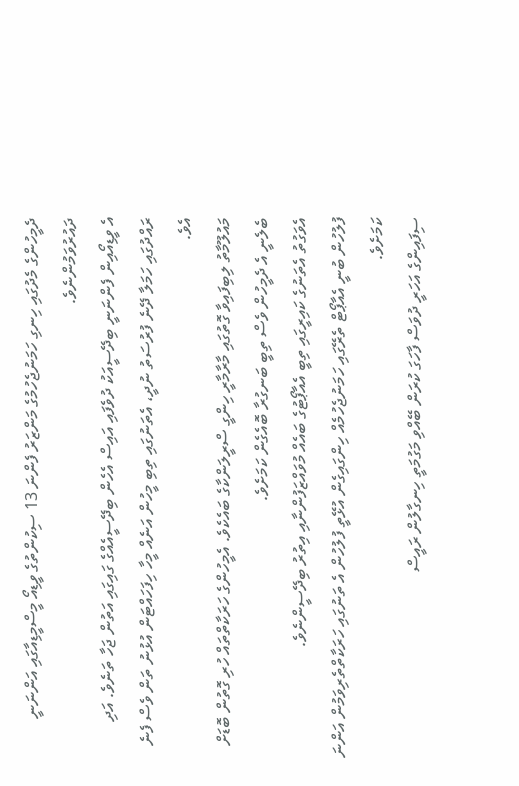ދެމީހުންގެ މެދުގައި ހިނގި ހަމަނުޖެހުމުގެ މަންޒަރު ފެންނަ 13 ސިކުންތުގެ ވީޑިއޯ މީސްމީޑިއާގައި އަންނަނީ ދައުރުވަމުންނެވެ.
އެ ވީޑިއޯއިން ފެންނަނީ ބިދޭސީއަކު ދުވެފައި އައިސް އެހެން ބިދޭސީއެއްގެ ގައިގައި އަތުން ޖަހާ ތަނެވެ. އަދި ރައްދުގައި ހަމަލާ ދޭނެ ފުރުސަތު ނުދީ، އެތަނުގައި ތިބި މީހުން އަނެއް މީހާ ހިފަހައްޓަން އުޅުނު ތަން ވެސް ފެނެ އެވެ.
މައުލޫމާތު ލިބިފައިވާ ގޮތުގައި މާރާމާރީ ހިންގީ ސްރީލަންކާގެ ބައެކެވެ. އެމީހުންގެ ހަރަކާތްތައް ހުރި ގޮތުން ބޮޑަށް ބެލެނީ އެ ދެމީހުން ވެސް ތިބީ ބަނގުރާ ބޮއެގެން ކަމަށެވެ.
އެވަގުތު އެތަނުގެ ކައިރީގައި ތިބީ އެއާޕޯޓުގެ ބައެއް މުވައްޒަފުންނާއި އިތުރު ބިދޭސީންނެވެ.
ފުލުހުން ބުނީ އެއާޕޯޓް ތެރޭގައި ހަމަނުޖެހުމެއް ހިންގައިގެން އުޅޭތީ ފުލުހުން އެ ތަނުގައި ހަރަކާތްތެރިވަމުން އަންނަ ކަމަށެވެ.
ސިފައިންގެ އަހަރީ ދުވަސް ފާހަގަ ކުރަން ބޭއްވި މަގުމަތީ ހިނގާލުން ރައީސް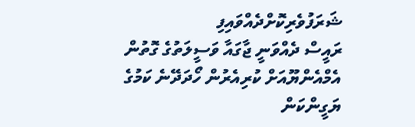ޝަރަފުވެރިކޮށްދެއްވައިފި
ރައީސް ދެއްވަނީ ޖާގައާ ވަސީލަތުގެ ގޮތުން އެމްއެންޔޫއަށް ކުރިއެރުން ހޯދަދޭނެ ކަމުގެ ޔަގީންކަން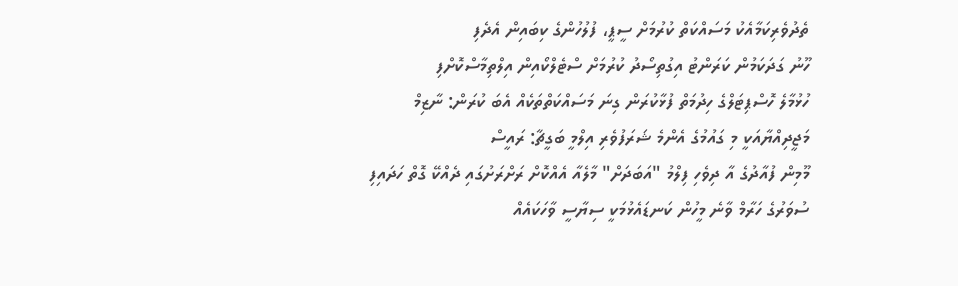ތެދުވެރިކަމާއެކު މަސައްކަތް ކުރުމަށް ސީޕީ، ފުލުހުންގެ ކިބައިން އެދެފި
ހޫނު ގަދަކަމުން ކަރަންޓު އިގުތިސޯދު ކުރުމަށް ސްޓެލްކޯއިން އިލްތިމާސްކޮށްފި
ހުޅުމާލެ ހޮސްޕިޓަލްގެ ހިދުމަތް ފުޅާކުރަން ގިނަ މަސައްކަތްތަކެއް އެބަ ކުރަން: ނާޒިމް
މަޖީދިއްޔާއަކީ މި ގައުމުގެ އެންމެ ޝަރަފުވެރި އިލްމީ ބަގީޗާ: ރައީސް
މޫމިން ފުއާދުގެ އާ ދިވެހި ފިލްމު "އަބަދަށް" މާލެއާ އެއްކޮށް ރަށްރަށުގައި ދެއްކޭ ގޮތް ހަދައިފި
ސުވަރުގެ ހަރާމް ވާނެ މީހުން ކަނޑައެޅުމަކީ ސިޔާސީ ވާހަކައެއް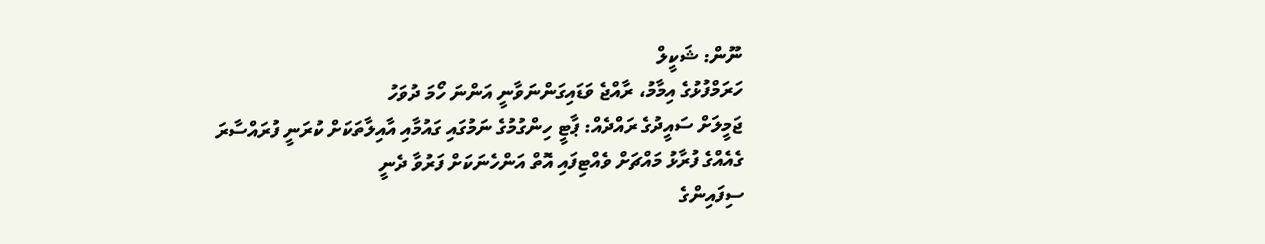ނޫން: ޝަކީލް
ހަރަމްފުޅުގެ އިމާމު، ރާއްޖެ ވަޑައިގަންނަވާނީ އަންނަ ހޯމަ ދުވަހު
ޖަމީލަށް ސައީދުގެ ރައްދެއް: ޕާޓީ ހިންގުމުގެ ނަމުގައި ގައުމާއި އާއިލާތަކަށް ކުރަނީ ފުރައްސާރަ
ގެއެއްގެ ފުރާޅު މައްޗަށް ވެއްޓިފައި އޮތް އަންހެނަކަށް ފަރުވާ ދެނީ
ސިފައިންގެ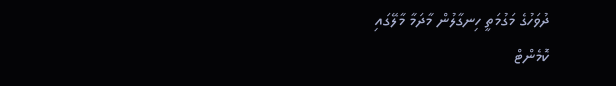ދުވަހުގެ މަގުމަތީ ހިނގާލުން މާދަމާ މާލޭގައި
ކޮމެންޓް